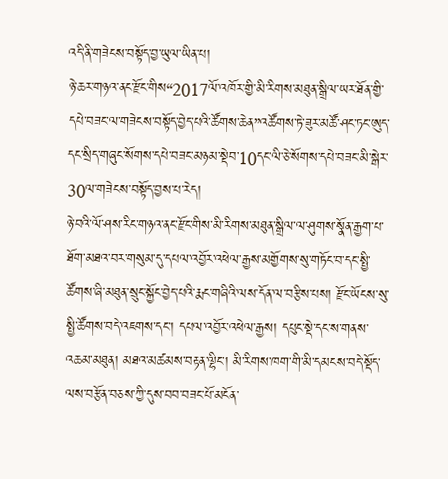འདི་ནི་གཟེངས་བསྟོད་བྱ་ཡུལ་ཡིན་པ།
ཉེ་ཆར་གཉའ་ནང་རྫོང་གིས“2017ལོ་འཁོར་གྱི་མི་རིགས་མཐུན་སྒྲིལ་ཡར་ཐོན་གྱི་དཔེ་བཟང་ལ་གཟེངས་བསྟོད་བྱེད་པའི་ཚོགས་ཆེན”འཚོགས་ཏེ་ཟུར་མཚོ་ཤང་ཏང་ཨུད་དང་སྲིད་གཞུང་སོགས་དཔེ་བཟང་མཉམ་སྡེབ་10དང་ལི་ཅེ་སོགས་དཔེ་བཟང་མི་སྒེར་30ལ་གཟེངས་བསྟོད་བྱས་པ་རེད།
ཉེ་བའི་ལོ་ཤས་རིང་གཉའ་ནང་རྫོང་གིས་མི་རིགས་མཐུན་སྒྲིལ་ལ་ཤུགས་སྣོན་རྒྱག་པ་ཐོག་མཐའ་བར་གསུམ་དུ་དཔལ་འབྱོར་འཕེལ་རྒྱས་མགྱོགས་སུ་གཏོང་བ་དང་སྤྱི་ཚོགས་ཞི་མཐུན་སྲུང་སྐྱོང་བྱེད་པའི་རྨང་གཞིའི་ལས་དོན་ལ་བརྩིས་པས། རྫོང་ཡོངས་སུ་སྤྱི་ཚོགས་བདེ་འཇགས་དང་། དཔལ་འབྱོར་འཕེལ་རྒྱས། དཔུང་སྡེ་དང་ས་གནས་འཆམ་མཐུན། མཐའ་མཚམས་བརྟན་ལྷིང་། མི་རིགས་ཁག་གི་མི་དམངས་བདེ་སྡོད་ལས་བརྩོན་བཅས་ཀྱི་དུས་བབ་བཟང་པོ་མངོན་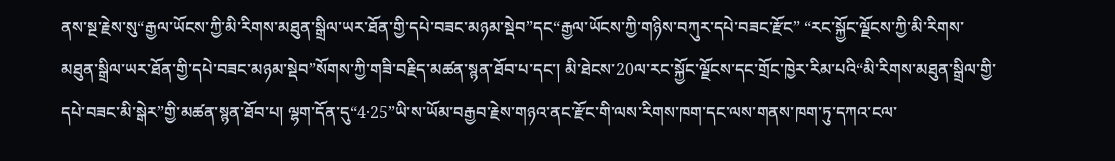ནས་སྔ་རྗེས་སུ“རྒྱལ་ཡོངས་ཀྱི་མི་རིགས་མཐུན་སྒྲིལ་ཡར་ཐོན་གྱི་དཔེ་བཟང་མཉམ་སྡེབ”དང“རྒྱལ་ཡོངས་ཀྱི་གཉིས་བཀུར་དཔེ་བཟང་རྫོང” “རང་སྐྱོང་ལྗོངས་ཀྱི་མི་རིགས་མཐུན་སྒྲིལ་ཡར་ཐོན་གྱི་དཔེ་བཟང་མཉམ་སྡེབ”སོགས་ཀྱི་གཟི་བརྗིད་མཚན་སྙན་ཐོབ་པ་དང་། མི་ཐེངས་20ལ་རང་སྐྱོང་ལྗོངས་དང་གྲོང་ཁྱེར་རིམ་པའི“མི་རིགས་མཐུན་སྒྲིལ་གྱི་དཔེ་བཟང་མི་སྒེར”གྱི་མཚན་སྙན་ཐོབ་པ། ལྷག་དོན་དུ“4·25”ཡི་ས་ཡོམ་བརྒྱབ་རྗེས་གཉའ་ནང་རྫོང་གི་ལས་རིགས་ཁག་དང་ལས་གནས་ཁག་ཏུ་དཀའ་ངལ་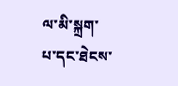ལ་མི་སྐྲག་པ་དང་ཐེངས་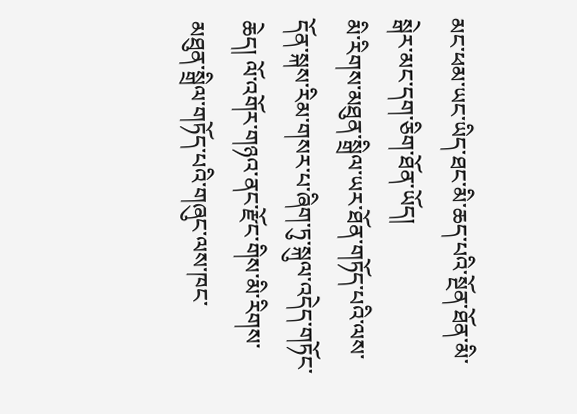མང་ཕམ་ཡང་ཡིད་ཐང་མི་ཆད་པའི་སྔོན་ཐོན་མི་སྒེར་མང་དག་ཅིག་ཐོན་ཡོད།
མི་རིགས་མཐུན་སྒྲིལ་ཡར་ཐོན་གཏོད་པའི་ལས་དོན་སྐས་རིམ་གསར་པ་ཞིག་ཏུ་སྐུལ་འདེད་གཏོང་ཆེད། ལོ་འགོར་གཉའ་ནང་རྫོང་གིས་མི་རིགས་མཐུན་སྒྲིལ་གཏོད་པའི་གཞུང་ལས་ཁང་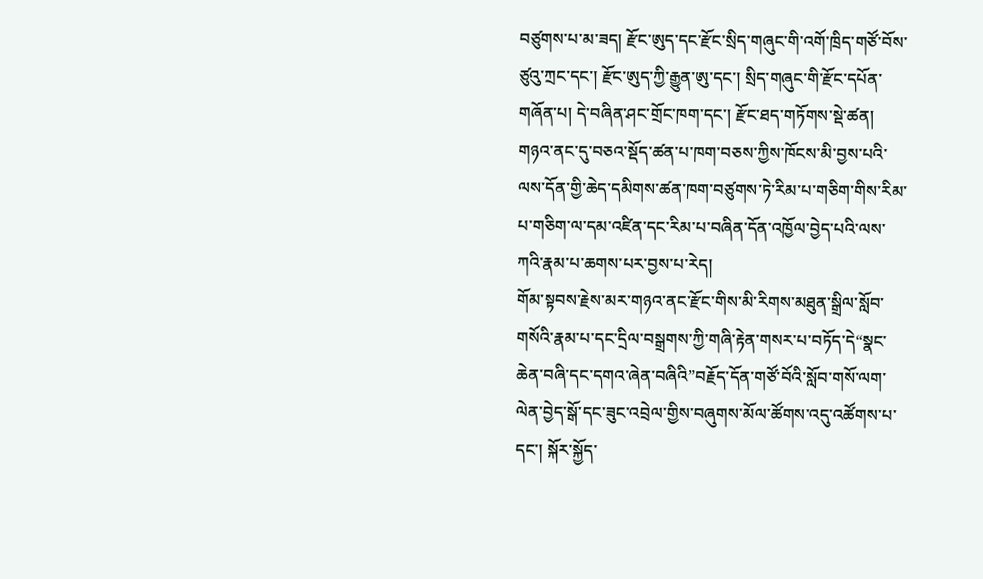བཙུགས་པ་མ་ཟད། རྫོང་ཨུད་དང་རྫོང་སྲིད་གཞུང་གི་འགོ་ཁྲིད་གཙོ་བོས་ཙུའུ་ཀྲང་དང་། རྫོང་ཨུད་ཀྱི་རྒྱུན་ཨུ་དང་། སྲིད་གཞུང་གི་རྫོང་དཔོན་གཞོན་པ། དེ་བཞིན་ཤང་གྲོང་ཁག་དང་། རྫོང་ཐད་གཏོགས་སྡེ་ཚན། གཉའ་ནང་དུ་བཅའ་སྡོད་ཚན་པ་ཁག་བཅས་ཀྱིས་ཁོངས་མི་བྱས་པའི་ལས་དོན་གྱི་ཆེད་དམིགས་ཚན་ཁག་བཙུགས་ཏེ་རིམ་པ་གཅིག་གིས་རིམ་པ་གཅིག་ལ་དམ་འཛིན་དང་རིམ་པ་བཞིན་དོན་འཁྱོལ་བྱེད་པའི་ལས་ཀའི་རྣམ་པ་ཆགས་པར་བྱས་པ་རེད།
གོམ་སྟབས་རྗེས་མར་གཉའ་ནང་རྫོང་གིས་མི་རིགས་མཐུན་སྒྲིལ་སློབ་གསོའི་རྣམ་པ་དང་དྲིལ་བསྒྲགས་ཀྱི་གཞི་རྟེན་གསར་པ་བཏོད་དེ“སྣང་ཆེན་བཞི་དང་དགའ་ཞེན་བཞིའི”བརྗོད་དོན་གཙོ་བོའི་སློབ་གསོ་ལག་ལེན་བྱེད་སྒོ་དང་ཟུང་འབྲེལ་གྱིས་བཞུགས་མོལ་ཚོགས་འདུ་འཚོགས་པ་དང་། སྐོར་སྐྱོད་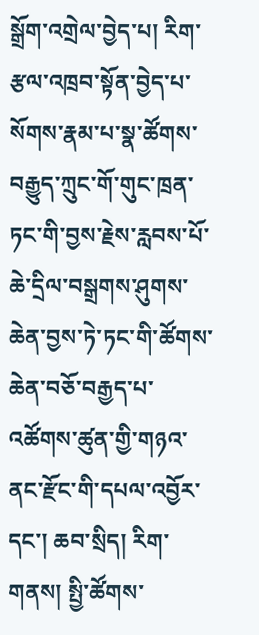སྒྲོག་འགྲེལ་བྱེད་པ། རིག་རྩལ་འཁྲབ་སྟོན་བྱེད་པ་སོགས་རྣམ་པ་སྣ་ཚོགས་བརྒྱུད་ཀྲུང་གོ་གུང་ཁྲན་ཏང་གི་བྱས་རྗེས་རླབས་པོ་ཆེ་དྲིལ་བསྒྲགས་ཤུགས་ཆེན་བྱས་ཏེ་ཏང་གི་ཚོགས་ཆེན་བཅོ་བརྒྱད་པ་འཚོགས་ཚུན་གྱི་གཉའ་ནང་རྫོང་གི་དཔལ་འབྱོར་དང་། ཆབ་སྲིད། རིག་གནས། སྤྱི་ཚོགས་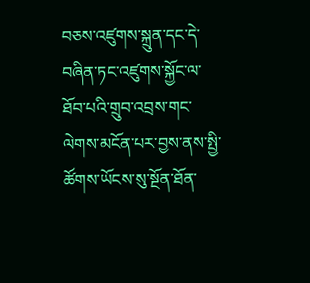བཅས་འཛུགས་སྐྲུན་དང་དེ་བཞིན་ཏང་འཛུགས་སྐྱོང་ལ་ཐོབ་པའི་གྲུབ་འབྲས་གང་ལེགས་མངོན་པར་བྱས་ནས་སྤྱི་ཚོགས་ཡོངས་སུ་སྔོན་ཐོན་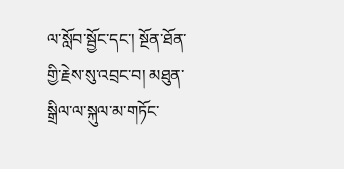ལ་སློབ་སྦྱོང་དང་། སྔོན་ཐོན་གྱི་རྗེས་སུ་འབྲང་བ། མཐུན་སྒྲིལ་ལ་སྐུལ་མ་གཏོང་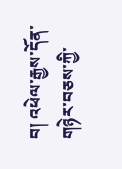བ། འཕེལ་རྒྱས་དོན་གཉེར་བཅས་ཀྱི་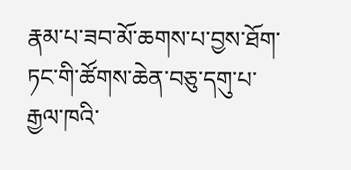རྣམ་པ་ཟབ་མོ་ཆགས་པ་བྱས་ཐོག་ཏང་གི་ཚོགས་ཆེན་བཅུ་དགུ་པ་རྒྱལ་ཁའི་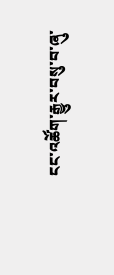ངང་འཚོག་རྒྱུར་བསུ་བ་ཞུ་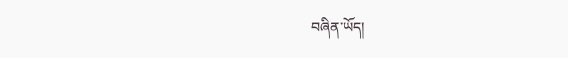བཞིན་ཡོད།